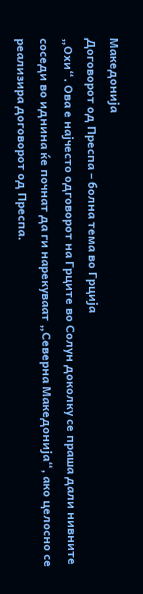Македонија
Договорот од Преспа – болна тема во Грција
„Охи“. Ова е најчесто одговорот на Грците во Солун доколку се праша дали нивните соседи во иднина ќе почнат да ги нарекуваат „Северна Македонија“, ако целосно се реализира договорот од Преспа.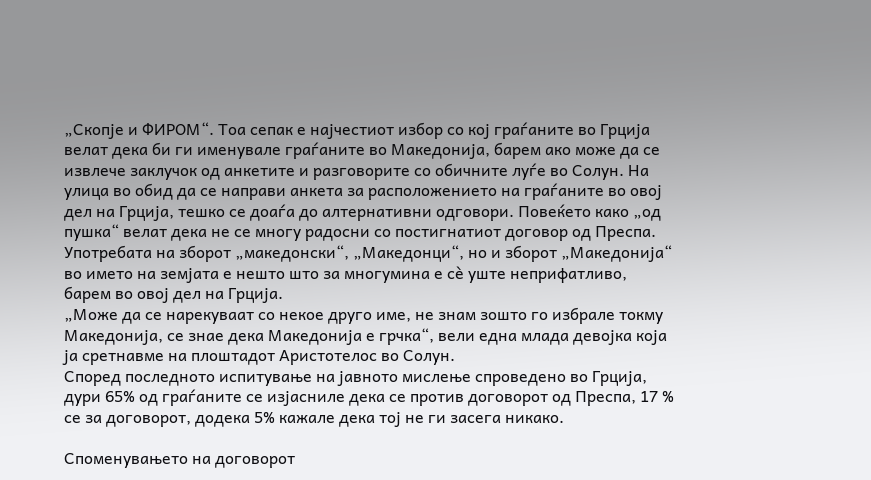„Скопје и ФИРОМ“. Тоа сепак е најчестиот избор со кој граѓаните во Грција велат дека би ги именувале граѓаните во Македонија, барем ако може да се извлече заклучок од анкетите и разговорите со обичните луѓе во Солун. На улица во обид да се направи анкета за расположението на граѓаните во овој дел на Грција, тешко се доаѓа до алтернативни одговори. Повеќето како „од пушка“ велат дека не се многу радосни со постигнатиот договор од Преспа. Употребата на зборот „македонски“, „Македонци“, но и зборот „Македонија“ во името на земјата е нешто што за многумина е сè уште неприфатливо, барем во овој дел на Грција.
„Може да се нарекуваат со некое друго име, не знам зошто го избрале токму Македонија, се знае дека Македонија е грчка“, вели една млада девојка која ја сретнавме на плоштадот Аристотелос во Солун.
Според последното испитување на јавното мислење спроведено во Грција, дури 65% од граѓаните се изјасниле дека се против договорот од Преспа, 17 % се за договорот, додека 5% кажале дека тој не ги засега никако.

Споменувањето на договорот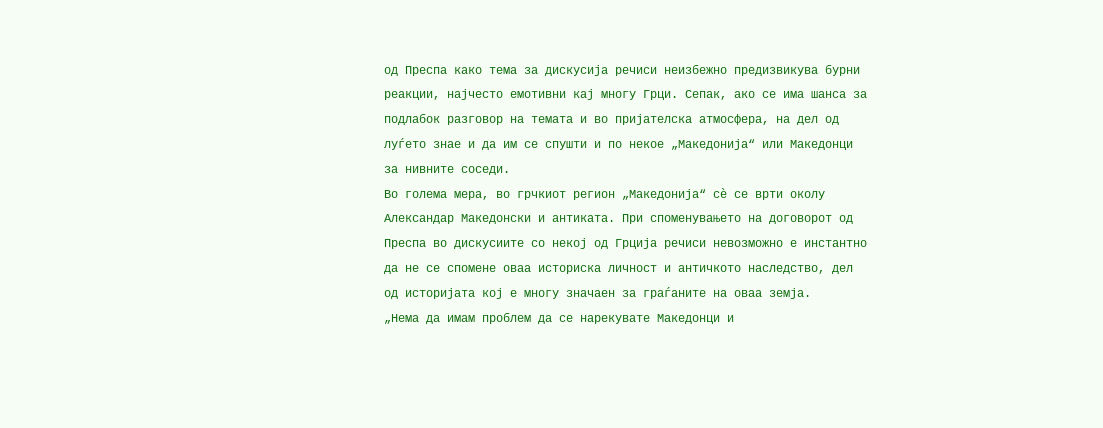од Преспа како тема за дискусија речиси неизбежно предизвикува бурни реакции, најчесто емотивни кај многу Грци. Сепак, ако се има шанса за подлабок разговор на темата и во пријателска атмосфера, на дел од луѓето знае и да им се спушти и по некое „Македонија“ или Македонци за нивните соседи.
Во голема мера, во грчкиот регион „Македонија“ сè се врти околу Александар Македонски и антиката. При споменувањето на договорот од Преспа во дискусиите со некој од Грција речиси невозможно е инстантно да не се спомене оваа историска личност и античкото наследство, дел од историјата кој е многу значаен за граѓаните на оваа земја.
„Нема да имам проблем да се нарекувате Македонци и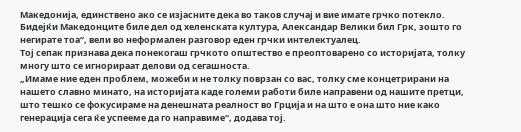Македонија, единствено ако се изјасните дека во таков случај и вие имате грчко потекло. Бидејќи Македонците биле дел од хеленската култура, Александар Велики бил Грк, зошто го негирате тоа“, вели во неформален разговор еден грчки интелектуалец.
Тој сепак признава дека понекогаш грчкото општество е преоптоварено со историјата, толку многу што се игнорираат делови од сегашноста.
„Имаме ние еден проблем, можеби и не толку поврзан со вас, толку сме концетрирани на нашето славно минато, на историјата каде големи работи биле направени од нашите претци, што тешко се фокусираме на денешната реалност во Грција и на што е она што ние како генерација сега ќе успееме да го направиме“, додава тој.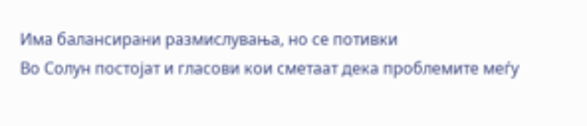Има балансирани размислувања, но се потивки
Во Солун постојат и гласови кои сметаат дека проблемите меѓу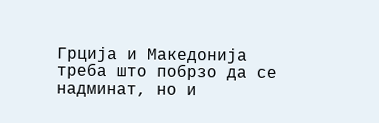Грција и Македонија треба што побрзо да се надминат, но и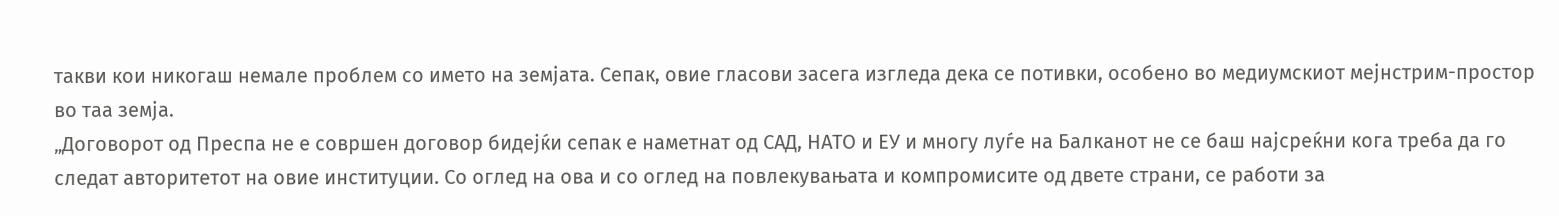такви кои никогаш немале проблем со името на земјата. Сепак, овие гласови засега изгледа дека се потивки, особено во медиумскиот мејнстрим-простор во таа земја.
„Договорот од Преспа не е совршен договор бидејќи сепак е наметнат од САД, НАТО и ЕУ и многу луѓе на Балканот не се баш најсреќни кога треба да го следат авторитетот на овие институции. Со оглед на ова и со оглед на повлекувањата и компромисите од двете страни, се работи за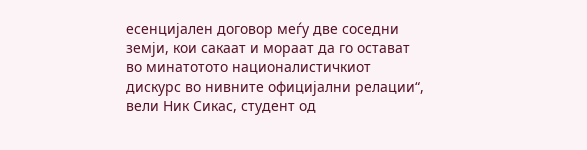есенцијален договор меѓу две соседни земји, кои сакаат и мораат да го остават во минатотото националистичкиот дискурс во нивните официјални релации“, вели Ник Сикас, студент од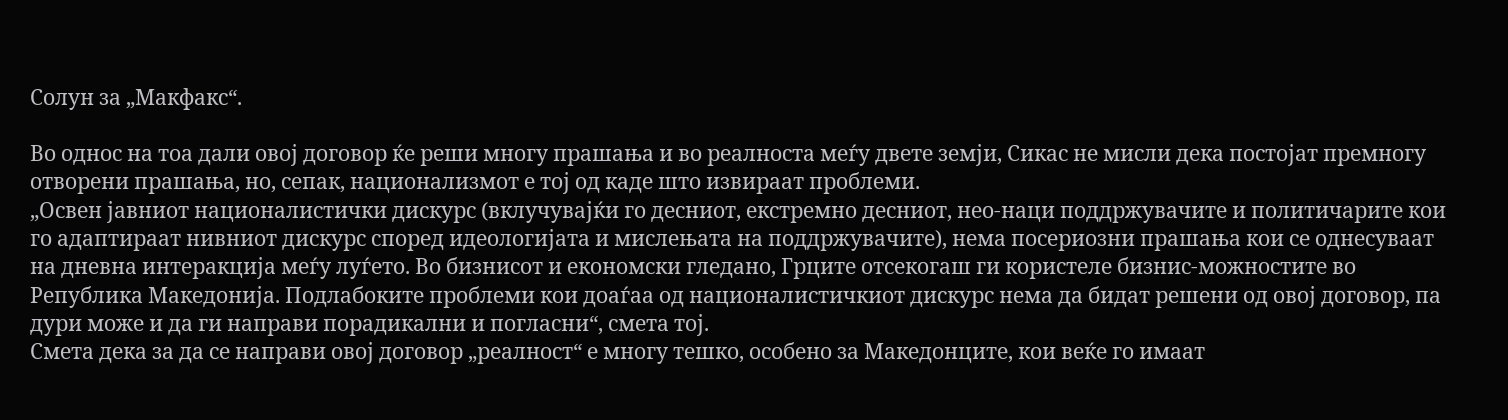Солун за „Макфакс“.

Во однос на тоа дали овој договор ќе реши многу прашања и во реалноста меѓу двете земји, Сикас не мисли дека постојат премногу отворени прашања, но, сепак, национализмот е тој од каде што извираат проблеми.
„Освен јавниот националистички дискурс (вклучувајќи го десниот, екстремно десниот, нео-наци поддржувачите и политичарите кои го адаптираат нивниот дискурс според идеологијата и мислењата на поддржувачите), нема посериозни прашања кои се однесуваат на дневна интеракција меѓу луѓето. Во бизнисот и економски гледано, Грците отсекогаш ги користеле бизнис-можностите во Република Македонија. Подлабоките проблеми кои доаѓаа од националистичкиот дискурс нема да бидат решени од овој договор, па дури може и да ги направи порадикални и погласни“, смета тој.
Смета дека за да се направи овој договор „реалност“ е многу тешко, особено за Македонците, кои веќе го имаат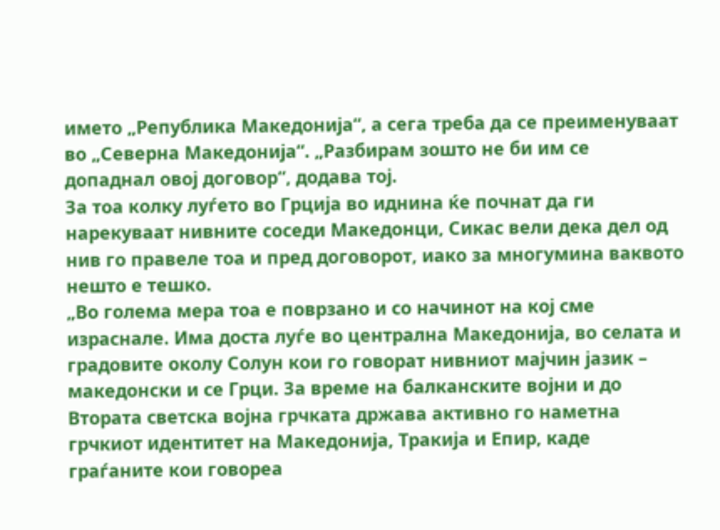името „Република Македонија“, а сега треба да се преименуваат во „Северна Македонија“. „Разбирам зошто не би им се допаднал овој договор“, додава тој.
За тоа колку луѓето во Грција во иднина ќе почнат да ги нарекуваат нивните соседи Македонци, Сикас вели дека дел од нив го правеле тоа и пред договорот, иако за многумина ваквото нешто е тешко.
„Во голема мера тоа е поврзано и со начинот на кој сме израснале. Има доста луѓе во централна Македонија, во селата и градовите околу Солун кои го говорат нивниот мајчин јазик – македонски и се Грци. За време на балканските војни и до Втората светска војна грчката држава активно го наметна грчкиот идентитет на Македонија, Тракија и Епир, каде граѓаните кои говореа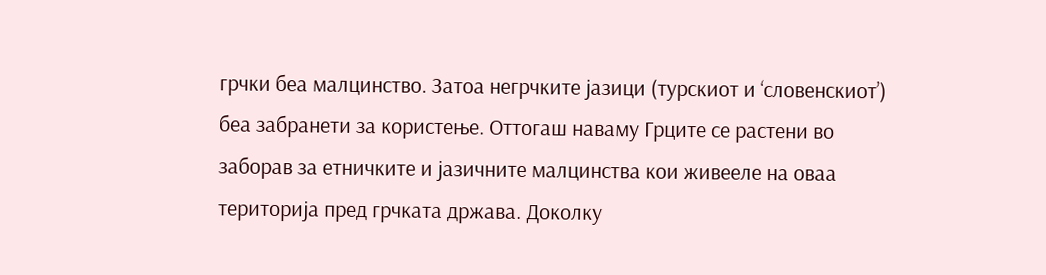грчки беа малцинство. Затоа негрчките јазици (турскиот и ‘словенскиот’) беа забранети за користење. Оттогаш наваму Грците се растени во заборав за етничките и јазичните малцинства кои живееле на оваа територија пред грчката држава. Доколку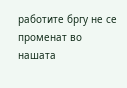работите бргу не се променат во нашата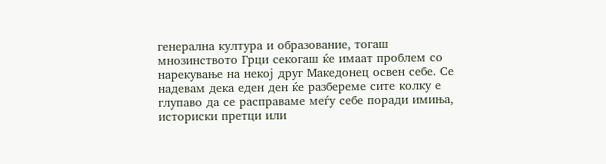генерална култура и образование, тогаш мнозинството Грци секогаш ќе имаат проблем со нарекување на некој друг Македонец освен себе. Се надевам дека еден ден ќе разбереме сите колку е глупаво да се расправаме меѓу себе поради имиња, историски претци или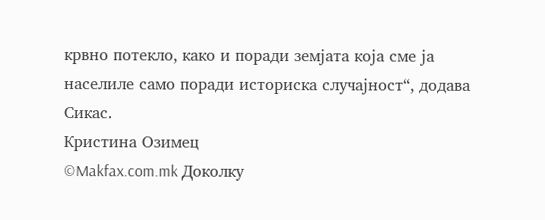крвно потекло, како и поради земјата која сме ја населиле само поради историска случајност“, додава Сикас.
Кристина Озимец
©Makfax.com.mk Доколку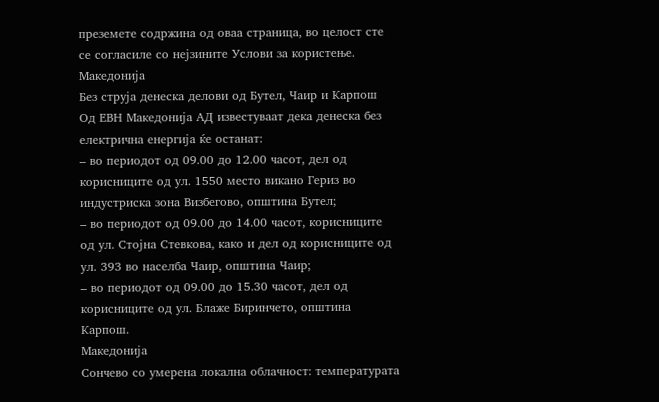преземете содржина од оваа страница, во целост сте се согласиле со нејзините Услови за користење.
Македонија
Без струја денеска делови од Бутел, Чаир и Карпош
Од ЕВН Македонија АД известуваат дека денеска без електрична енергија ќе останат:
– во периодот од 09.00 до 12.00 часот, дел од корисниците од ул. 1550 место викано Гериз во индустриска зона Визбегово, општина Бутел;
– во периодот од 09.00 до 14.00 часот, корисниците од ул. Стојна Стевкова, како и дел од корисниците од ул. 393 во населба Чаир, општина Чаир;
– во периодот од 09.00 до 15.30 часот, дел од корисниците од ул. Блаже Биринчето, општина Карпош.
Македонија
Сончево со умерена локална облачност: температурата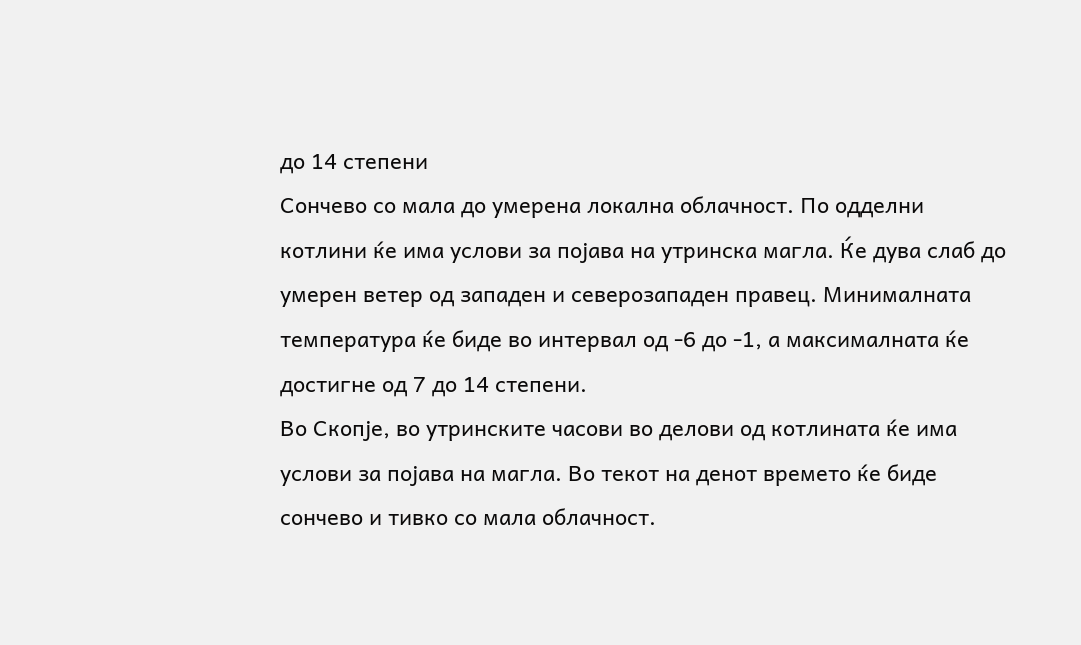до 14 степени
Сончево со мала до умерена локална облачност. По одделни котлини ќе има услови за појава на утринска магла. Ќе дува слаб до умерен ветер од западен и северозападен правец. Минималната температура ќе биде во интервал од -6 до -1, а максималната ќе достигне од 7 до 14 степени.
Во Скопје, во утринските часови во делови од котлината ќе има услови за појава на магла. Во текот на денот времето ќе биде сончево и тивко со мала облачност.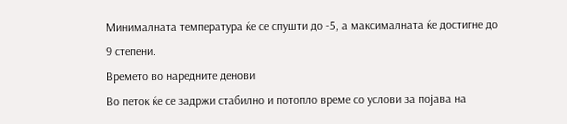Минималната температура ќе се спушти до -5, а максималната ќе достигне до 9 степени.
Времето во наредните денови
Во петок ќе се задржи стабилно и потопло време со услови за појава на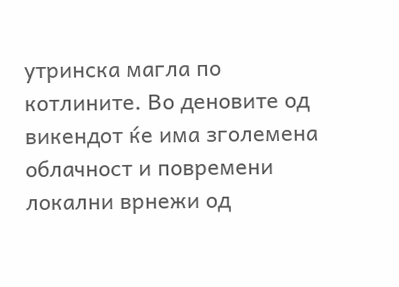утринска магла по котлините. Во деновите од викендот ќе има зголемена облачност и повремени локални врнежи од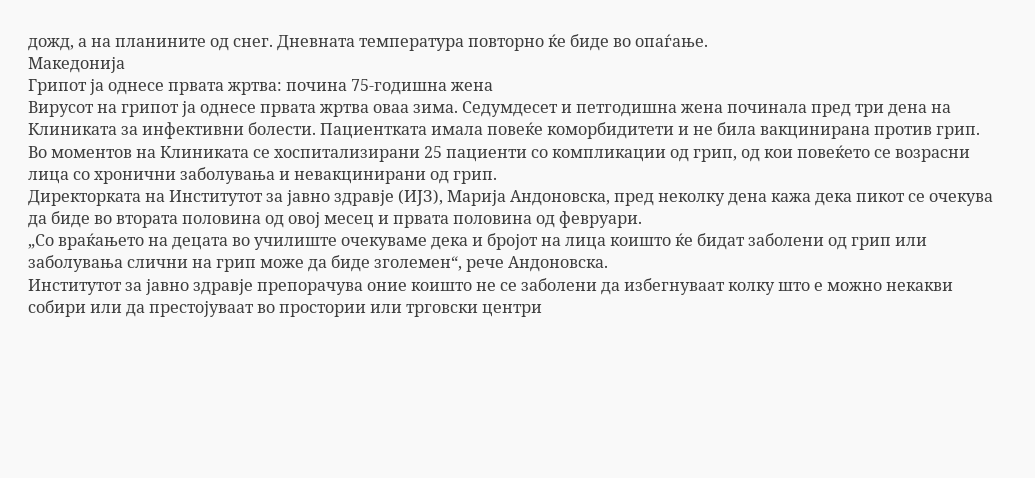дожд, а на планините од снег. Дневната температура повторно ќе биде во опаѓање.
Македонија
Грипот ја однесе првата жртва: почина 75-годишна жена
Вирусот на грипот ја однесе првата жртва оваа зима. Седумдесет и петгодишна жена починала пред три дена на Клиниката за инфективни болести. Пациентката имала повеќе коморбидитети и не била вакцинирана против грип.
Во моментов на Клиниката се хоспитализирани 25 пациенти со компликации од грип, oд кои повеќето се возрасни лица со хронични заболувања и невакцинирани од грип.
Директорката на Институтот за јавно здравје (ИЈЗ), Марија Андоновска, пред неколку дена кажа дека пикот се очекува да биде во втората половина од овој месец и првата половина од февруари.
„Со враќањето на децата во училиште очекуваме дека и бројот на лица коишто ќе бидат заболени од грип или заболувања слични на грип може да биде зголемен“, рече Андоновска.
Институтот за јавно здравје препорачува оние коишто не се заболени да избегнуваат колку што е можно некакви собири или да престојуваат во простории или трговски центри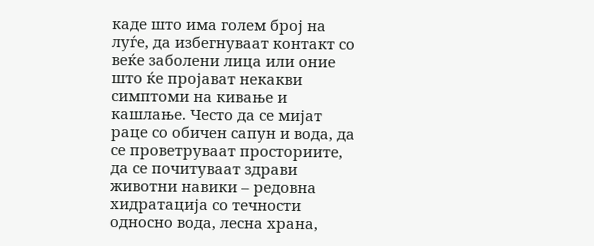каде што има голем број на луѓе, да избегнуваат контакт со веќе заболени лица или оние што ќе пројават некакви симптоми на кивање и кашлање. Често да се мијат раце со обичен сапун и вода, да се проветруваат просториите, да се почитуваат здрави животни навики – редовна хидратација со течности односно вода, лесна храна,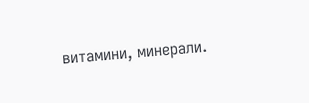витамини, минерали.